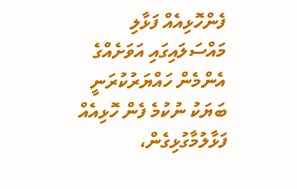ފެންހޮޅިއެއް ފަޅާލި މައްސަލައިގައި އަވަށެއްގެ އެންމެން ހައްޔަރުކުރަނީ
ބަޔަކު ނުކުމެ ފެން ހޮޅިއެއް ފަޅާލުމާގުޅިގެން،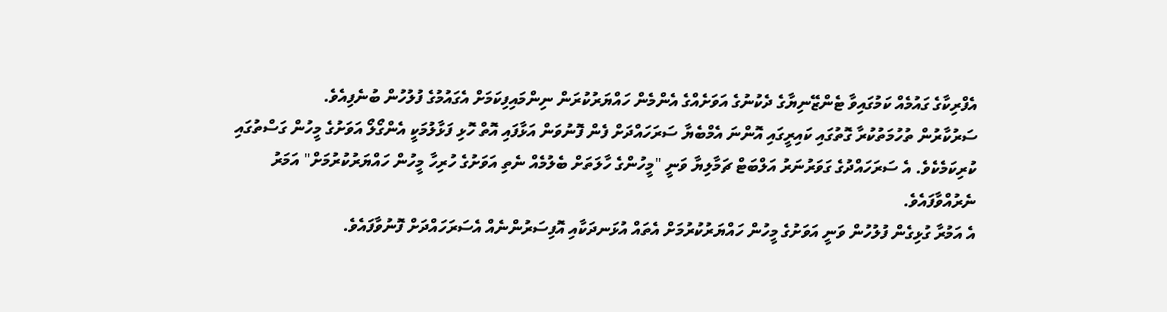އެފްރިކާގެ ގައުމެއް ކަމުގައިވާ ޓެންޒޭނިޔާގެ ދެކުނުގެ އަވަށެއްގެ އެންމެން ހައްޔަރުކުރަން ނިންމައިފިކަމަށް އެގައުމުގެ ފުލުހުން ބުނެފިއެވެ.
ސަރުކާރުން ތުހުމަތުކުރާ ގޮތުގައި ކައިރީގައި އޮންނަ އެމްބެޔާ ސަރަހައްދަށް ފެން ފޮނުވަން އަޅާފައި އޮތް ހޮޅި ފަޅާލުމަކީ އެންގޯލޯ އަވަށުގެ މީހުން ގަސްތުގައި ކުރިކަމެކެވެ. އެ ސަރަހައްދުގެ ގަވަރުނަރު އަލްބަޓް ޗަމާލިޔާ ވަނީ "މީހުންގެ ހާލަތަށް ބެލުމެއް ނެތި އަވަށުގެ ހުރިހާ މީހުން ހައްޔަރުކުރުމަށް" އަމަރު ނެރުއްވާފައެވެ.
އެ އަމުރާ ގުޅިގެން ފުލުހުން ވަނީ އަވަށުގެ މީހުން ހައްޔަރުކުރުމަށް އެތައް އުޅަނދަކާއި އޮފިސަރުންނެއް އެސަރަހައްދަށް ފޮނުވާފައެވެ.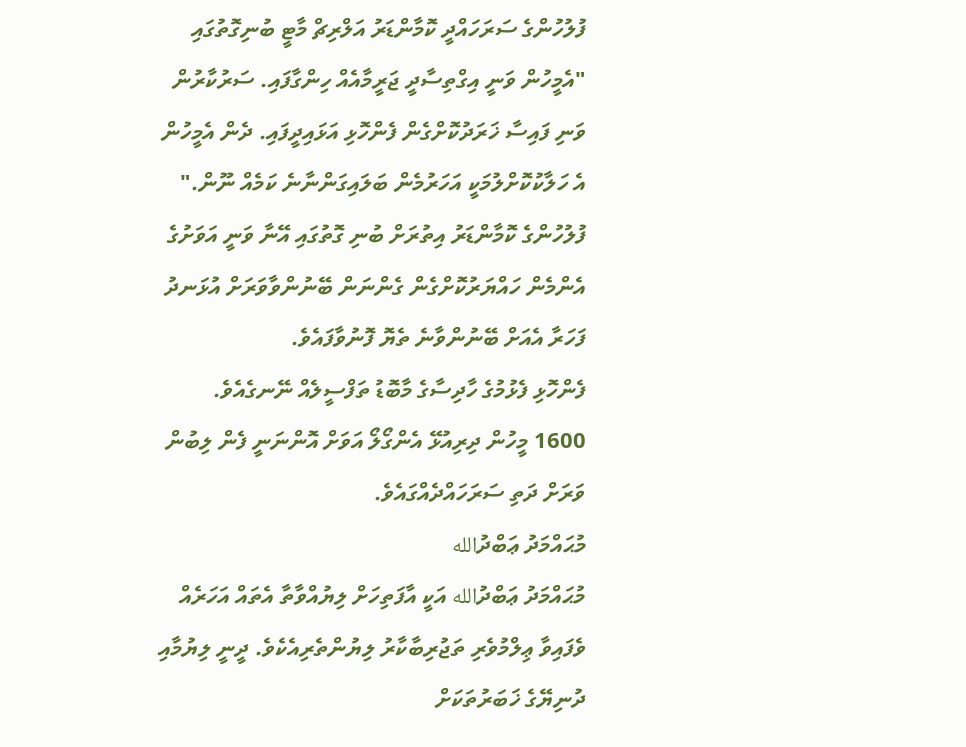ފުލުހުންގެ ސަރަހައްދީ ކޮމާންޑަރު އަލްރިޗް މާޓީ ބުނިގޮތުގައި "އެމީހުން ވަނީ އިގްތިސާދީ ޖަރީމާއެއް ހިންގާފައި. ސަރުކާރުން ވަނި ފައިސާ ޚަރަދުކޮށްގެން ފެންހޮޅި އަޅައިދީފައި. ދެން އެމީހުން އެ ހަލާކުކޮށްލުމަކީ އަހަރުމެން ބަލައިގަންނާނެ ކަމެއް ނޫން."
ފުލުހުންގެ ކޮމާންޑަރު އިތުރަށް ބުނި ގޮތުގައި އޭނާ ވަނީ އަވަށުގެ އެންމެން ހައްޔަރުކޮށްގެން ގެންނަން ބޭނުންވާވަރަށް އުޅަނދު ފަހަރާ އެއަށް ބޭނުންވާނެ ތެޔޮ ފޮނުވާފައެވެ.
ފެންހޮޅި ފެޅުމުގެ ހާދިސާގެ މާބޮޑު ތަފްސީލެއް ނޭނގެއެވެ. 1600 މީހުން ދިރިއުޅޭ އެންގޯލޯ އަވަށް އޮންނަނީ ފެން ލިބުން ވަރަށް ދަތި ސަރަހައްދެއްގައެވެ.
މުޙައްމަދު ޢަބްދުالله
މުޙައްމަދު ޢަބްދުالله އަކީ އާފަތިހަށް ލިޔުއްވާތާ އެތައް އަހަރެއް ވެފައިވާ ޢިލްމުވެރި ތަޖުރިބާކާރު ލިޔުންތެރިއެކެވެ. ދީނީ ލިޔުމާއި ދުނިޔޭގެ ޚަބަރުތަކަށް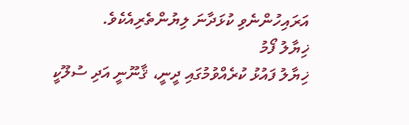އަރައިހުންނެވި ކުޅަދާނަ ލިޔުންތެރިއެކެވެ.
ޚިޔާލު ފޯމު
ޚިޔާލު ފައުޅު ކުރެއްވުމުގައި ދީނީ، ޤާނޫނީ އަދި ސުލޫކީ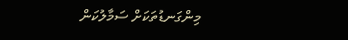މިންގަނޑުތަކަށް ސަމާލުކަން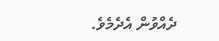ދެއްވުން އެދެމެވެ.